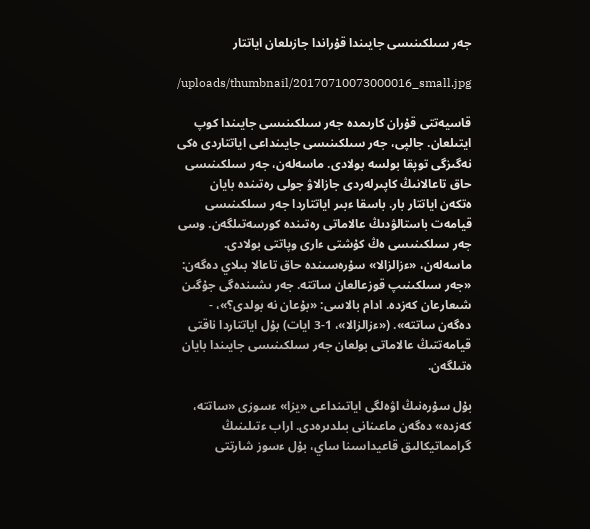جەر سىلكىنىسى جايىندا قۇراندا جازىلعان اياتتار

/uploads/thumbnail/20170710073000016_small.jpg

قاسيەتتى قۇران كارىمدە جەر سىلكىنىسى جايىندا كوپ ايتىلعان. جالپى، جەر سىلكىنىسى جايىنداعى اياتتاردى ەكى نەگىزگى توپقا بولسە بولادى. ماسەلەن، جەر سىلكىنىسى حاق تاعالانىڭ كاپىرلەردى جازالاۋ جولى رەتىندە بايان ەتكەن اياتتار بار. باسقا ءبىر اياتتاردا جەر سىلكىنىسى قيامەت باستالۋدىڭ عالاماتى رەتىندە كورسەتىلگەن. وسى جەر سىلكىنىسى ەڭ كۇشتى ءارى وپاتتى بولادى. ماسەلەن، «ءزالزالا» سۇرەسىندە حاق تاعالا بىلاي دەگەن: «جەر سىلكىنىپ قوزعالعان ساتتە. جەر ىشىندەگى جۇگىن شىعارعان كەزدە. ادام بالاسى: «بۇعان نە بولدى؟»، - دەگەن ساتتە». («ءزالزالا»، 1-3 ايات) بۇل اياتتاردا ناقتى قيامەتتىڭ عالاماتى بولعان جەر سىلكىنىسى جايىندا بايان ەتىلگەن.

بۇل سۇرەنىڭ اۋەلگى اياتىنداعى «يزا» ءسوزى «ساتتە، كەزدە» دەگەن ماعىنانى بىلدىرەدى. اراب ءتىلىنىڭ گرامماتيكالىق قاعيداسىنا ساي، بۇل ءسوز شارتتى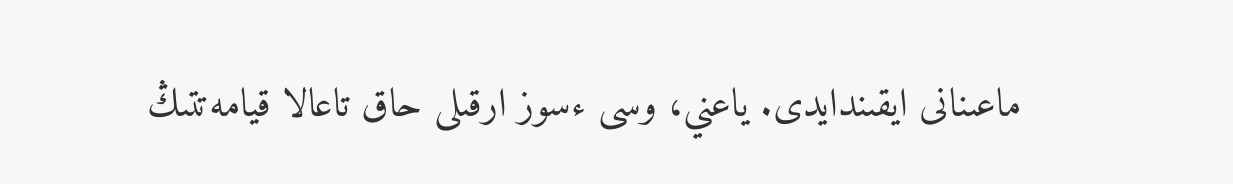ماعىنانى ايقىندايدى. ياعني، وسى ءسوز ارقىلى حاق تاعالا قيامەتتىڭ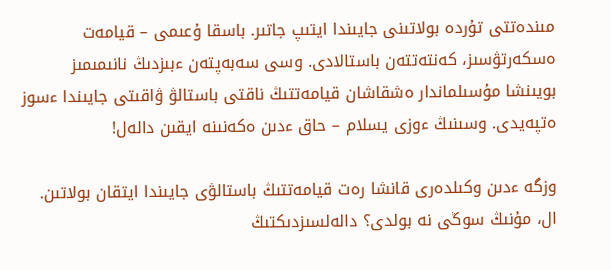مىندەتتى تۇردە بولاتىنى جايىندا ايتىپ جاتىر. باسقا ۇعىمى – قيامەت ەسكەرتۋسىز، كەنتەتتەن باستالادى. وسى سەبەپتەن ءبىزدىڭ نانىمىمىز بويىنشا مۇسىلماندار ەشقاشان قيامەتتىڭ ناقتى باستالۋ ۋاقىتى جايىندا ءسوز ەتپەيدى. وسىنىڭ ءوزى يسلام – حاق ءدىن ەكەنىنە ايقىن دالەل!

وزگە ءدىن وكىلدەرى قانشا رەت قيامەتتىڭ باستالۋى جايىندا ايتقان بولاتىن. ال، مۇنىڭ سوڭى نە بولدى؟ دالەلسىزدىكتىڭ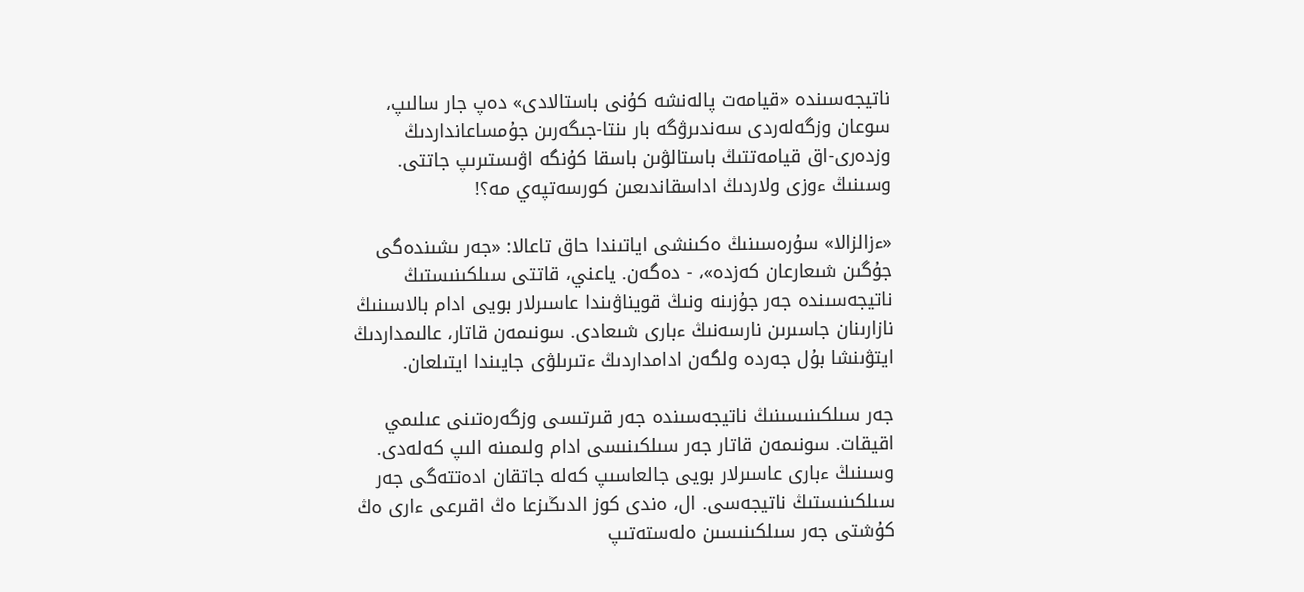ناتيجەسىندە «قيامەت پالەنشە كۇنى باستالادى» دەپ جار سالىپ، سوعان وزگەلەردى سەندىرۋگە بار ىنتا-جىگەرىن جۇمساعانداردىڭ وزدەرى-اق قيامەتتىڭ باستالۋىن باسقا كۇنگە اۋىستىرىپ جاتتى. وسىنىڭ ءوزى ولاردىڭ اداسقاندىعىن كورسەتپەي مە؟!

«ءزالزالا» سۇرەسىنىڭ ەكىنشى اياتىندا حاق تاعالا: «جەر ىشىندەگى جۇگىن شىعارعان كەزدە»، - دەگەن. ياعني، قاتتى سىلكىنىستىڭ ناتيجەسىندە جەر جۇزىنە ونىڭ قويناۋىندا عاسىرلار بويى ادام بالاسىنىڭ نازارىنان جاسىرىن نارسەنىڭ ءبارى شىعادى. سونىمەن قاتار، عالىمداردىڭ ايتۋىنشا بۇل جەردە ولگەن ادامداردىڭ ءتىرىلۋى جايىندا ايتىلعان.

جەر سىلكىنىسىنىڭ ناتيجەسىندە جەر قىرتىسى وزگەرەتىنى عىلىمي اقيقات. سونىمەن قاتار جەر سىلكىنىسى ادام ولىمىنە الىپ كەلەدى. وسىنىڭ ءبارى عاسىرلار بويى جالعاسىپ كەلە جاتقان ادەتتەگى جەر سىلكىنىستىڭ ناتيجەسى. ال، ەندى كوز الدىڭىزعا ەڭ اقىرعى ءارى ەڭ كۇشتى جەر سىلكىنىسىن ەلەستەتىپ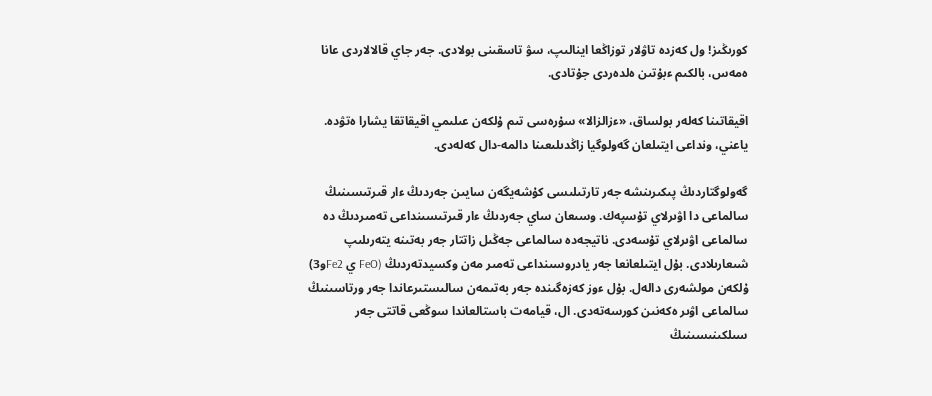كورىڭىز! ول كەزدە تاۋلار توزاڭعا اينالىپ، سۋ تاسقىنى بولادى. جەر جاي قالالاردى عانا ەمەس، بالكىم ءبۇتىن ەلدەردى جۇتادى.

اقيقاتىنا كەلەر بولساق، «ءزالزالا» سۇرەسى تىم ۇلكەن عىلىمي اقيقاتقا يشارا ەتۋدە. ياعني، ونداعى ايتىلعان گەولوگيا زاڭدىلىعىنا دالمە-دال كەلەدى.

گەولوگتاردىڭ پىكىرىنشە جەر تارتىلىسى كۇشەيگەن سايىن جەردىڭ ءار قىرتىسىنىڭ سالماعى دا اۋىرلاي تۇسپەك. وسىعان ساي جەردىڭ ءار قىرتىسىنداعى تەمىردىڭ دە سالماعى اۋىرلاي تۇسەدى. ناتيجەدە سالماعى جەڭىل زاتتار جەر بەتىنە يتەرىلىپ شىعارىلادى. بۇل ايتىلعانعا جەر يادروسىنداعى تەمىر مەن وكسيدتەردىڭ (FeO ي Fe2و3) ۇلكەن مولشەرى دالەل. بۇل ءوز كەزەگىندە جەر بەتىمەن سالىستىرعاندا جەر ورتاسىنىڭ سالماعى اۋىر ەكەنىن كورسەتەدى. ال، قيامەت باستالعاندا سوڭعى قاتتى جەر سىلكىنىسىنىڭ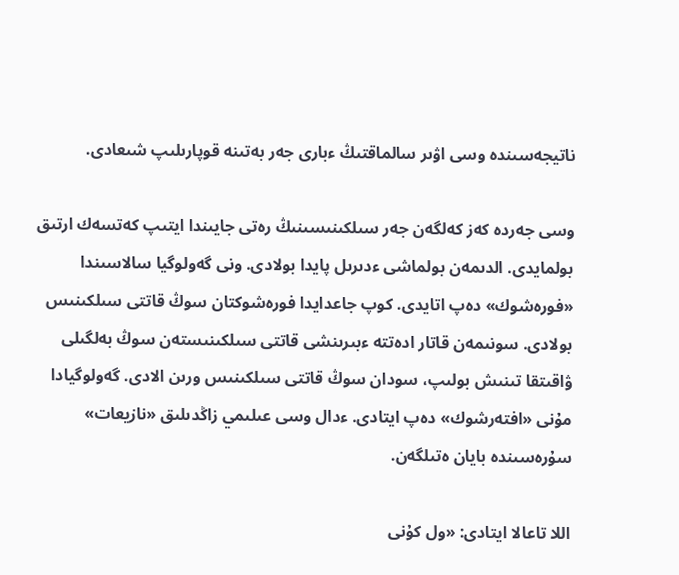ناتيجەسىندە وسى اۋىر سالماقتىڭ ءبارى جەر بەتىنە قوپارىلىپ شىعادى.

وسى جەردە كەز كەلگەن جەر سىلكىنىسىنىڭ رەتى جايىندا ايتىپ كەتسەك ارتىق بولمايدى. الدىمەن بولماشى ءدىرىل پايدا بولادى. ونى گەولوگيا سالاسىندا «فورەشوك» دەپ اتايدى. كوپ جاعدايدا فورەشوكتان سوڭ قاتتى سىلكىنىس بولادى. سونىمەن قاتار ادەتتە ءبىرىنشى قاتتى سىلكىنىستەن سوڭ بەلگىلى ۋاقىتقا تىنىش بولىپ، سودان سوڭ قاتتى سىلكىنىس ورىن الادى. گەولوگيادا مۇنى «افتەرشوك» دەپ ايتادى. ءدال وسى عىلىمي زاڭدىلىق «نازيعات» سۇرەسىندە بايان ەتىلگەن.

اللا تاعالا ايتادى: «ول كۇنى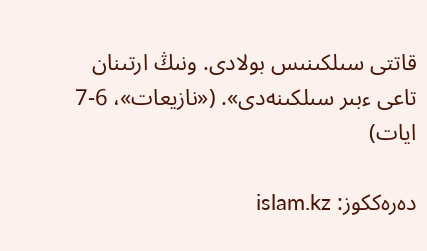قاتتى سىلكىنىس بولادى. ونىڭ ارتىنان تاعى ءبىر سىلكىنەدى». («نازيعات»، 6-7 ايات)

دەرەككوز: islam.kz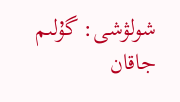شولۋشى: گۇلىم جاقان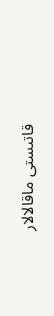قاتىستى ماقالالار